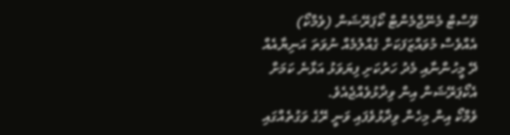ވޭސްޓް މެނޭޖްމެންޓް ކޯޕަރޭޝަން (ވެމްކޯ) އެއްވެސް މުވައްޒަފަކަށް ގެއްލުމެއް ނުވަތަ އަނިޔާއެއް ދޭ މީހުންނާއި މެދު ހަރުކަށި ފިޔަވަޅު އަޅާނެ ކަމަށް އެކޯޕަރޭޝަން އިން ވިދާޅުވެއްޖެއެވެ.
ވެމްކޯ އިން މިހެން ވިދާޅުވެފައި ވަނީ ރޭގެ ވަގުތެއްގައި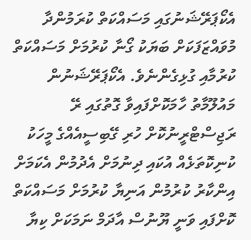އެކޯޕަރޭޝަނުގައި މަސައްކަތް ކުރަމުންދާ މުވައްޒަފަކަށް ބަޔަކު ގޯނާ ކުރުމަށް މަސައްކަތް ކުރުމާއި ގުޅިގެންނެވެ. އެކޯޕަރޭޝަނުން މައުލޫމާތު ހާމަކޮށްފައިވާ ގޮތުގައި ރޭ ރަޖިސްޓްރީނުކޮށް ހުރި ގޭބިސީއެއްގެ މީހަކު ކުނިކޮތަޅެއް އުކައި ދިނުމަށް އެދުމުން އެކަމަށް އިންކާރު ކުރުމުން އަނިޔާ ކުރުމަށް މަސައްކަތް ކޮށްފައި ވަނީ ޔޫނުސް އާދަމް ނަމަކަށް ކިޔާ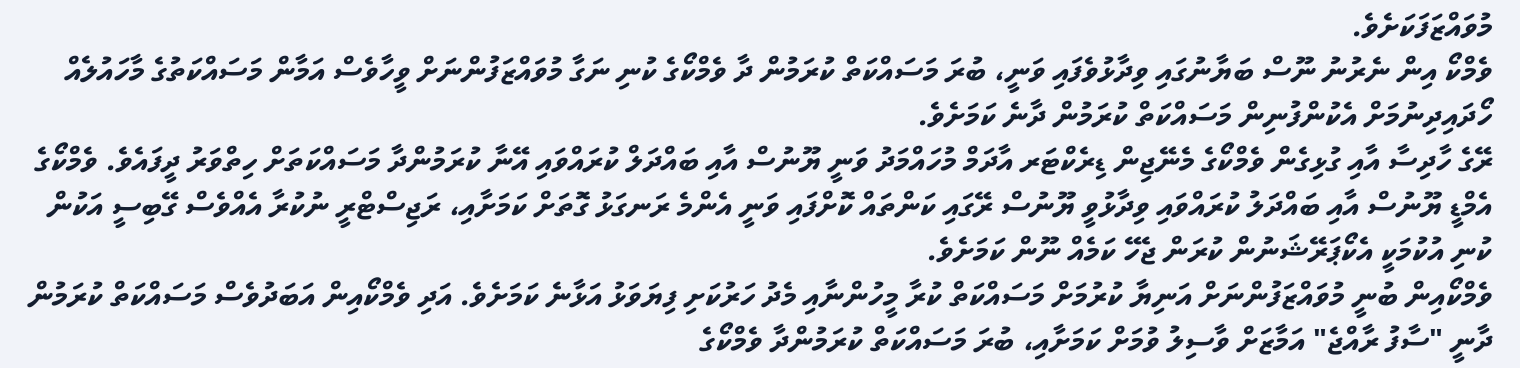މުވައްޒަފަކަށެވެ.
ވެމްކޯ އިން ނެރުނު ނޫސް ބަޔާނުގައި ވިދާޅުވެފައި ވަނީ، ބުރަ މަސައްކަތް ކުރަމުން ދާ ވެމްކޯގެ ކުނި ނަގާ މުވައްޒަފުންނަށް ވީހާވެސް އަމާން މަސައްކަތުގެ މާހައުލެއް ހޯދައިދިނުމަށް އެކުންފުނިން މަސައްކަތް ކުރަމުން ދާނެ ކަމަށެވެ.
ރޭގެ ހާދިސާ އާއި ގުޅިގެން ވެމްކޯގެ މެނޭޖިން ޑިރެކްޓަރ އާދަމް މުހައްމަދު ވަނީ ޔޫނުސް އާއި ބައްދަލް ކުރައްވައި އޭނާ ކުރަމުންދާ މަސައްކަތަށް ހިތްވަރު ދީފައެވެ. ވެމްކޯގެ އެމްޑީ ޔޫނުސް އާއި ބައްދަލު ކުރައްވައި ވިދާޅުވީ ޔޫނުސް ރޭގައި ކަންތައް ކޮށްފައި ވަނީ އެންމެ ރަނގަޅު ގޮތަށް ކަމަށާއި، ރަޖިސްޓްރީ ނުކުރާ އެއްވެސް ގޭބިސީ އަކުން ކުނި އުކުމަކީ އެކޯޕަރޭޝަނުން ކުރަން ޖެހޭ ކަމެއް ނޫން ކަމަށެވެ.
ވެމްކޯއިން ބުނީ މުވައްޒަފުންނަށް އަނިޔާ ކުރުމަށް މަސައްކަތް ކުރާ މީހުންނާއި މެދު ހަރުކަށި ފިޔަވަޅު އަޅާނެ ކަމަށެވެ. އަދި ވެމްކޯއިން އަބަދުވެސް މަސައްކަތް ކުރަމުން ދާނީ "ސާފު ރާއްޖެ" އަމާޒަށް ވާސިލު ވުމަށް ކަމަށާއި، ބުރަ މަސައްކަތް ކުރަމުންދާ ވެމްކޯގެ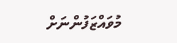މުވައްޒަފުންނަށް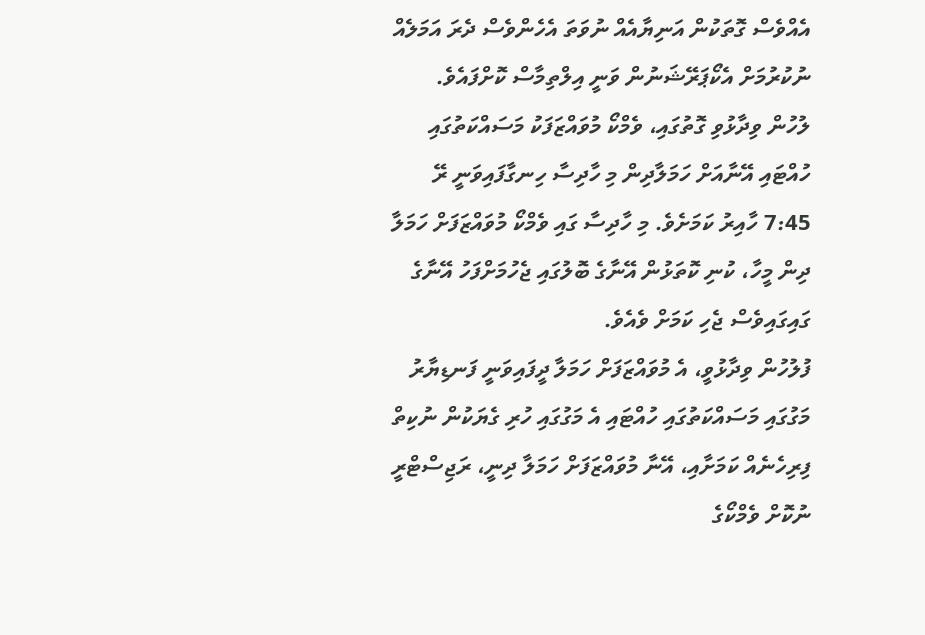އެއްވެސް ގޮތަކުން އަނިޔާއެއް ނުވަތަ އެހެންވެސް ދެރަ އަމަލެއް ނުކުރުމަށް އެކޯޕަރޭޝަނުން ވަނީ އިލްތިމާސް ކޮށްފައެވެ.
ލުހުން ވިދާޅުވި ގޮތުގައި، ވެމްކޯ މުވައްޒަފަކު މަސައްކަތުގައި ހުއްޓައި އޭނާއަށް ހަމަލާދިން މި ހާދިސާ ހިނގާފައިވަނީ ރޭ 7:45 ހާއިރު ކަމަށެވެ. މި ހާދިސާ ގައި ވެމްކޯ މުވައްޒަފަށް ހަމަލާ ދިން މީހާ، ކުނި ކޮތަޅުން އޭނާގެ ބޮލުގައި ޖެހުމަށްފަހު އޭނާގެ ގައިގައިވެސް ޖެހި ކަމަށް ވެއެވެ.
ފުލުހުން ވިދާޅުވީ، އެ މުވައްޒަފަށް ހަމަލާ ދީފައިވަނީ ފަނޑިޔާރު މަގުގައި މަސައްކަތުގައި ހުއްޓައި އެ މަގުގައި ހުރި ގެޔަކުން ނުކިތް ފިރިހެނެއް ކަމަށާއި، އޭނާ މުވައްޒަފަށް ހަމަލާ ދިނީ، ރަޖިސްޓްރީ ނުކޮށް ވެމްކޯގެ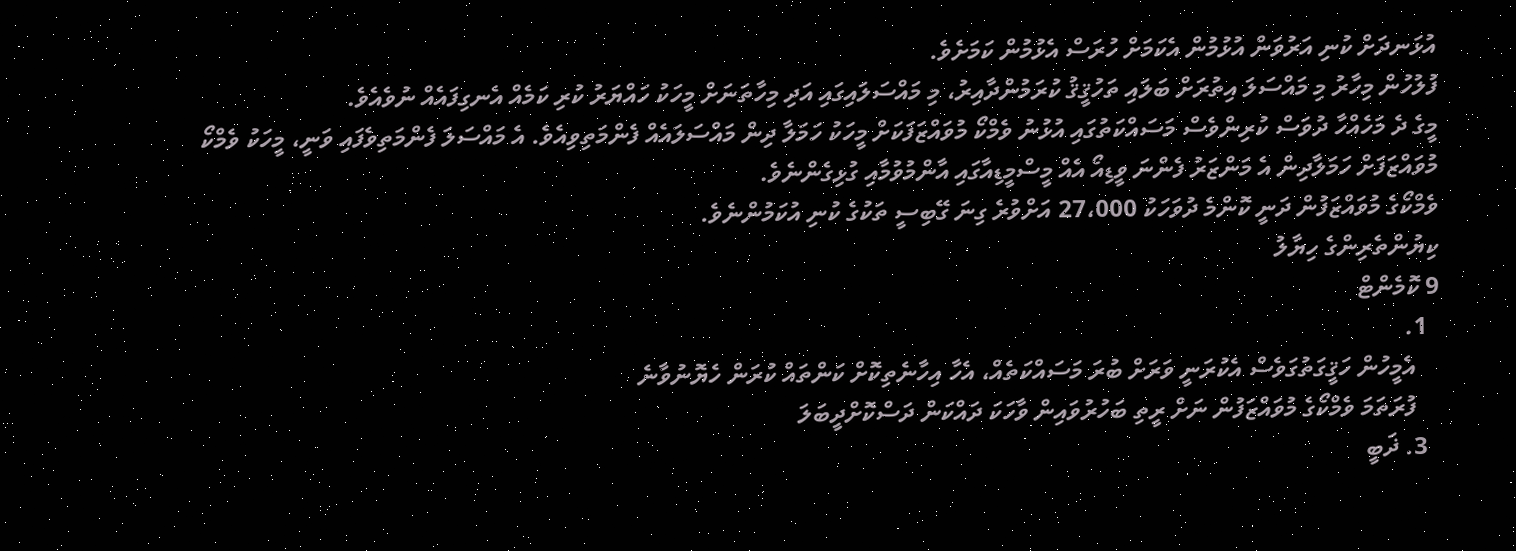އުޅަނދަށް ކުނި އަރުވަން އުޅުމުން އެކަމަށް ހުރަސް އެޅުމުން ކަމަށެވެ.
ފުލުހުން މިހާރު މި މައްސަލަ އިތުރަށް ބަލައި ތަހުޤީޤު ކުރަމުންދާއިރު، މި މައްސަލައިގައި އަދި މިހާތަނަށް މީހަކު ހައްޔަރު ކުރި ކަމެއް އެނގިފައެއް ނުވެއެވެ.
މީގެ ދެ މަހެއްހާ ދުވަސް ކުރިންވެސް މަސައްކަތުގައި އުޅުނު ވެމްކޯ މުވައްޒަފަކަށް މީހަކު ހަމަލާ ދިން މައްސަލައެއް ފެންމަތިވިއެވެ. އެ މައްސަލަ ފެންމަތިވެފައި ވަނީ، މީހަކު ވެމްކޯ މުވައްޒަފަށް ހަމަލާދިން އެ މަންޒަރު ފެންނަ ވީޑިއޯ އެއް މީސްމީޑިއާގައި އާންމުވުމާއި ގުޅިގެންނެވެ.
ވެމްކޯގެ މުވައްޒަފުން ދަނީ ކޮންމެ ދުވަހަކު 27،000 އަށްވުރެ ގިނަ ގޭބިސީ ތަކުގެ ކުނި އުކަމުންނެވެ.
ކިޔުންތެރިންގެ ހިޔާލު
9 ކޮމެންޓް
  1.
    އެމީހުން ހަޤީގަތުގަވެސް އެކުރަނީ ވަރަށް ބުރަ މަސައްކަތެއް، އެހާ އިހާނެތިކޮށް ކަންތައް ކުރަން ހެޔޮނުވާނެ
    ފުރަތަމަ ވެމްކޯގެ މުވައްޒަފުން ނަށް ރީތި ބަހުރުވައިން ވާހަކަ ދައްކަން ދަސްކޮށްދީބަލަ
  3. ޛަބީ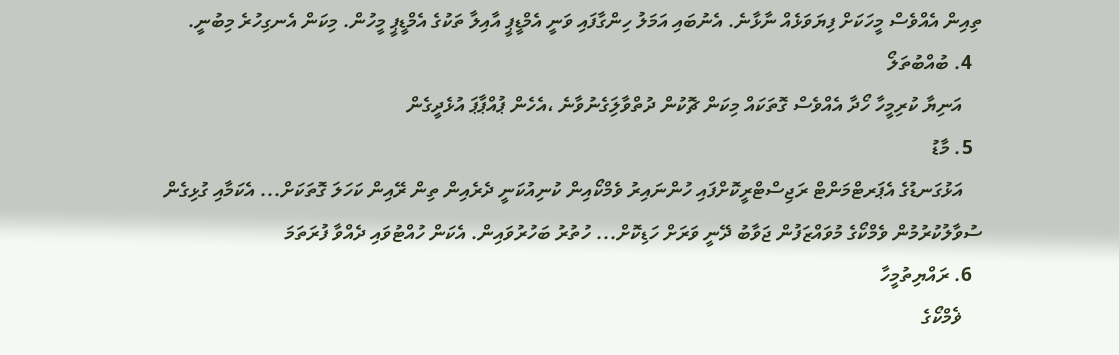ތިއިން އެއްވެސް މީހަކަށް ފިޔަވަޅެއް ނާޅާނެ. އެނުބައި އަމަލު ހިންގާފައި ވަނީ އެމްޑީޕީ އާއިލާ ތަކުގެ އެމްޑީޕީ މީހުން. މިކަން އެނގިހުރެ މިބުނީ.
  4. ބުއްބުތަލޯ
    އަނިޔާ ކުރިމީހާ ހޯދާ އެއްވެސް ގޮތަކައް މިކަން ޗޮކުން ދުތްވާލަިގެނުވާނެ ،އެހެން ޕުއްޕާޕަ އުޅެދީގެން
  5. މާޑު
    އަޅުގަނޑުގެ އެޕަރޓްމަންޓް ރަޖިސްޓްރީކޮށްފައި ހުންނައިރު ވެމްކޯއިން ކުނިއުކަނީ ދެރެއިން ތިން ރޭއިން ކަހަލަ ގޮތަކަށް... އެކަމާއި ގުޅިގެން ސުވާލުކުރުމުން ވެމްކޯގެ މުވައްޒަފުން ޖަވާބު ދޭނީ ވަރަށް ހަޑިކޮށް... ހުތުރު ބަހުރުވައިން. އެކަން ހުއްޓުވައި ދެއްވާ ފުރަތަމަ
  6. ރައްޔިތުމީހާ
    ޥެމްކޯގެ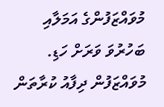މުވައްޒަފުންގެ އަމަލާއި ބަހުރުވަ ވަރަށް ހަޑި. މުވައްޒަފުން ދިފާއު ކުރާތަން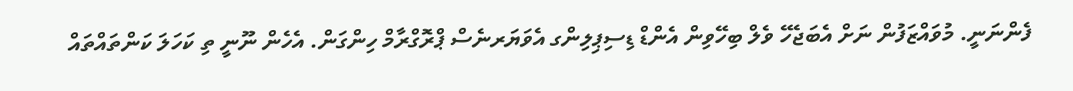ފެންނަނީ. މުވައްޒަފުން ނަށް އެބަޖެހޭ ވެލް ބިހޭވިން އެންޑް ޑިސިޕިލިންގ އެވަޔަރނެސް ޕްރޮގްރާމް ހިންގަން. އެހެން ނޫނީ ތި ކަހަލަ ކަންތައްތައް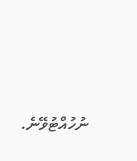ނުހުއްޓުވޭނެ.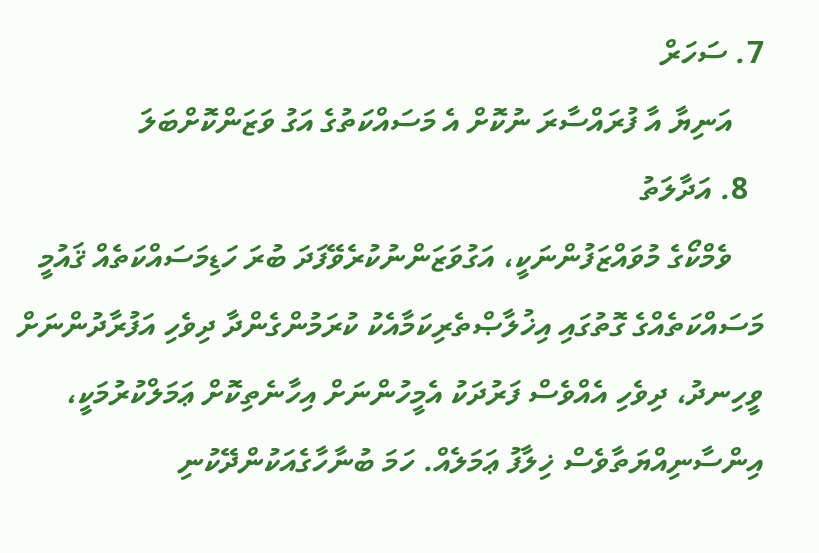7. ސަހަރް
    އަނިޔާ އާ ފުރައްސާރަ ނުކޮށް އެ މަސައްކަތުގެ އަގު ވަޒަންކޮށްބަލަ
  8. އަދާލަތު
    ވެމްކޯގެ މުވައްޒަފުންނަކީ، އަގުވަޒަންނުކުރެވޭފަދަ ބުރަ ހަޑިމަސައްކަތެއް ޤައުމީ މަސައްކަތެއްގެ ގޮތުގައި އިޚުލާޞްތެރިކަމާއެކު ކުރަމުންގެންދާ ދިވެހި އަފުރާދުންނަށް ވީހިނދު، ދިވެހި އެއްވެސް ފަރުދަކު އެމީހުންނަށް އިހާނެތިކޮށް ޢަމަލްކުރުމަކީ، އިންސާނިއްޔަތާވެސް ޚިލާފު ޢަމަލެއް. ހަމަ ބުނާހާގެއަކުންދޭކުނި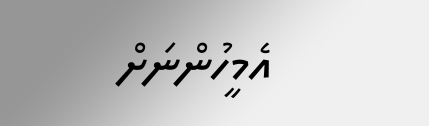އެމީހުންނަށް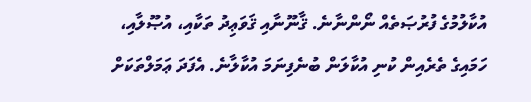އުކާލުމުގެ ފުރުޞަތެއް ނޯންނާނެ. ޤާނޫނާއި ޤަވަޢިދު ތަކާއި، އުޞޫލާއި، ހަމައިގެ ތެރެއިން ކުނި އުކާލަން ބުނެފިނަމަ އުކާލާނެ. އެފަދަ ޢަމަލްތަކަށް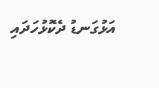އަޅުގަނޑު ދެކޮޅުހަދައި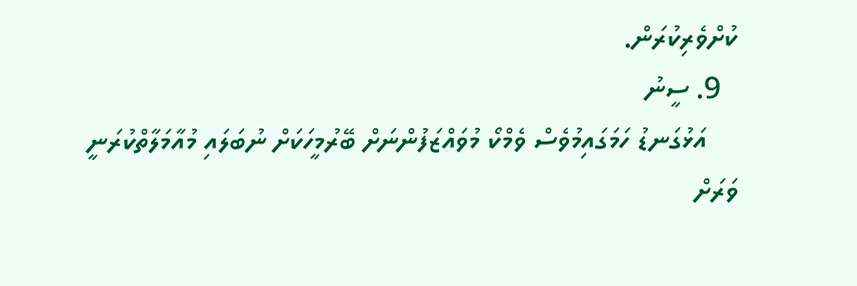ކުށްވެރިކުރަން.
  9. ސީނު
    އަޅުގަނޑު ހަމަގައިމުވެސް ވެމްކޯ މުވައްޒަފުންނަށް ބޭރުމީހަކަށް ނުބަލައި މުއާމަލާތްކުރަނީ ވަރަށް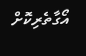އޯގާތެރިކޮށް